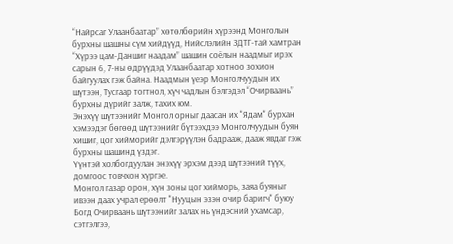“Найрсаг Улаанбаатар” хөтөлбөрийн хүрээнд Монголын бурхны шашны сүм хийдүүд, Нийслэлийн ЗДТГ-тай хамтран “Хүрээ цам-Даншиг наадам” шашин соёлын наадмыг ирэх сарын 6, 7-ны өдрүүдэд Улаанбаатар хотноо зохион байгуулах гэж байна. Наадмын үеэр Монголчуудын их шүтээн, Тусгаар тогтнол, хүч чадлын бэлгэдэл “Очирваань” бурхны дүрийг залж, тахих юм.
Энэхүү шүтээнийг Монгол орныг даасан их "Ядам" бурхан хэмээдэг бөгөөд шүтээнийг бүтээхдээ Монголчуудын буян хишиг, цог хийморийг дэлгэрүүлэн бадрааж, дааж явдаг гэж бурхны шашинд үздэг.
Үүнтэй холбогдуулан энэхүү эрхэм дээд шүтээний түүх, домгоос товчхон хүргэе.
Монгол газар орон, хүн зоны цог хийморь, заяа буяныг ивээн даах учрал ерөөлт "Нууцын эзэн очир баригч" буюу Богд Очирваань шүтээнийг залах нь үндэсний ухамсар, сэтгэлгээ,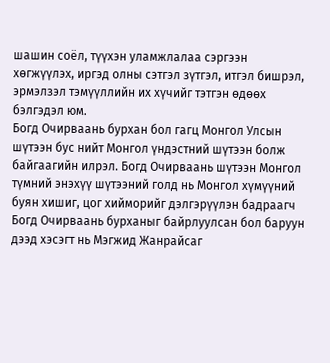шашин соёл, түүхэн уламжлалаа сэргээн хөгжүүлэх, иргэд олны сэтгэл зүтгэл, итгэл бишрэл, эрмэлзэл тэмүүллийн их хүчийг тэтгэн өдөөх бэлгэдэл юм.
Богд Очирваань бурхан бол гагц Монгол Улсын шүтээн бус нийт Монгол үндэстний шүтээн болж байгаагийн илрэл. Богд Очирваань шүтээн Монгол түмний энэхүү шүтээний голд нь Монгол хүмүүний буян хишиг, цог хийморийг дэлгэрүүлэн бадраагч Богд Очирваань бурханыг байрлуулсан бол баруун дээд хэсэгт нь Мэгжид Жанрайсаг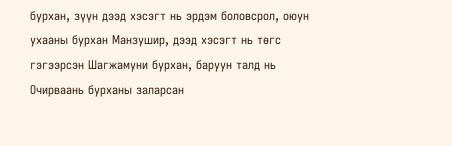бурхан, зүүн дээд хэсэгт нь эрдэм боловсрол, оюун ухааны бурхан Манзушир, дээд хэсэгт нь төгс гэгээрсэн Шагжамуни бурхан, баруун талд нь Очирваань бурханы заларсан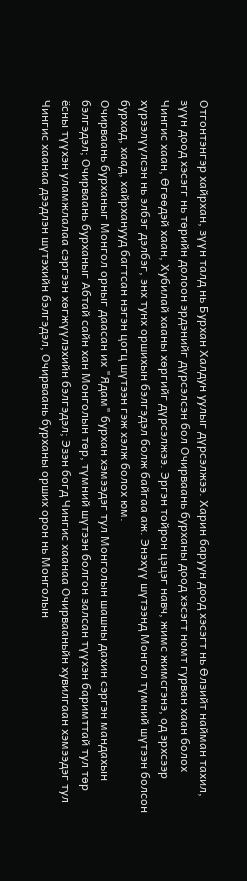Отгонтэнгэр хайрхан, зүүн талд нь Бурхан Халдун уулыг дүрсэлжээ. Харин баруун доод хэсэгт нь Өлзийт найман тахил, зүүн доод хэсэгг нь төрийн долоон эрдэнийг дүрсэлсэн бол Очирваань бурханы доод хэсэгт номт гурван хаан болох Чингис хаан, Өгөөдэй хаан, Хубилай хааны хөргийг дүрсэлжээ. Эргэн тойрон цэцэг навч, жимс жимсгэнэ, од эрхсээр хүрээлүүлсэн нь элбэг дэлбэг, энх тунх оршихын бэлгэдэл болж байгаа аж. Энэхүү шүтээнд Монгол түмний шүтээн болсон бурхад, хаад, хайрханууд багтсан нэгэн цогц шүтээн гэж хэлж болох юм.
Очирваань бурханыг Монгол орныг даасан их "Ядам" бурхан хэмээдэг тул Монголын шашны дахин сэргэн мандахын бэлгэдэл; Очирваань бурханыг Абтай сайн хан Монголын төр, түмний шүтээн болгон залсан түүхэн баримттай тул төр ёсны түүхэн уламжлалаа сэргээн хөгжүүлэхийн бэлгэдэл; Эзэн богд Чингис хаанаа Очирвааньйн хувилгаан хэмээдэг тул Чингис хаанаа дээдлэн шүтэхийн бэлгэдэл, Очирваань бурханы орших орон нь Монголын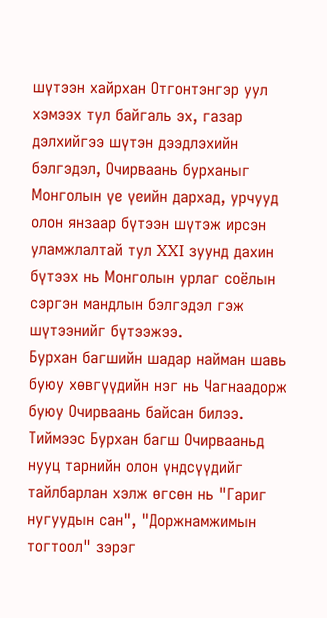шүтээн хайрхан Отгонтэнгэр уул хэмээх тул байгаль эх, газар дэлхийгээ шүтэн дээдлэхийн бэлгэдэл, Очирваань бурханыг Монголын үе үеийн дархад, урчууд олон янзаар бүтээн шүтэж ирсэн уламжлалтай тул XXI зуунд дахин бүтээх нь Монголын урлаг соёлын сэргэн мандлын бэлгэдэл гэж шүтээнийг бүтээжээ.
Бурхан багшийн шадар найман шавь буюу хөвгүүдийн нэг нь Чагнаадорж буюу Очирваань байсан билээ. Тиймээс Бурхан багш Очирвааньд нууц тарнийн олон үндсүүдийг тайлбарлан хэлж өгсөн нь "Гариг нугуудын сан", "Доржнамжимын тогтоол" зэрэг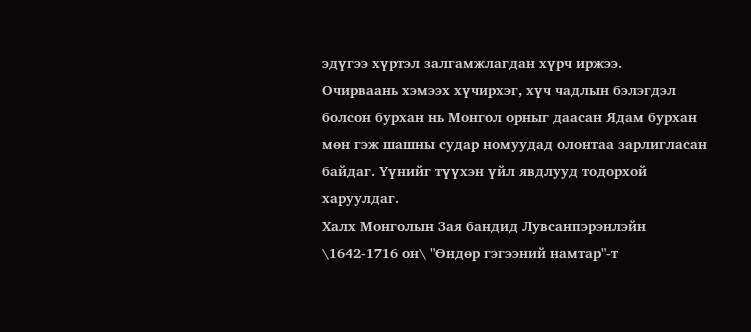эдүгээ хүртэл залгамжлагдан хүрч иржээ.
Очирваань хэмээх хүчирхэг, хүч чадлын бэлэгдэл болсон бурхан нь Монгол орныг даасан Ядам бурхан мөн гэж шашны судар номуудад олонтаа зарлигласан байдаг. Үүнийг түүхэн үйл явдлууд тодорхой харуулдаг.
Халх Монголын Зая бандид Лувсанпэрэнлэйн \1642-1716 он\ "Өндөр гэгээний намтар"-т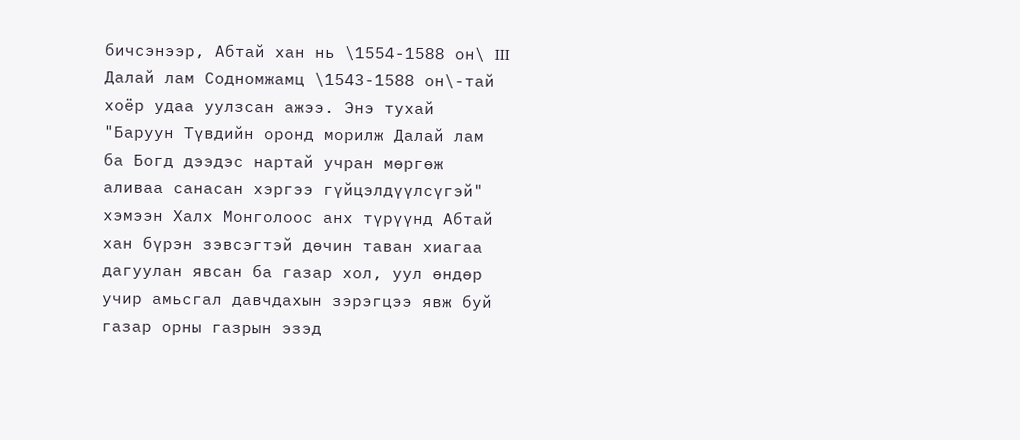бичсэнээр, Абтай хан нь \1554-1588 он\ III Далай лам Содномжамц \1543-1588 он\-тай хоёр удаа уулзсан ажээ. Энэ тухай "Баруун Түвдийн оронд морилж Далай лам ба Богд дээдэс нартай учран мөргөж аливаа санасан хэргээ гүйцэлдүүлсүгэй" хэмээн Халх Монголоос анх түрүүнд Абтай хан бүрэн зэвсэгтэй дөчин таван хиагаа дагуулан явсан ба газар хол, уул өндөр учир амьсгал давчдахын зэрэгцээ явж буй газар орны газрын эзэд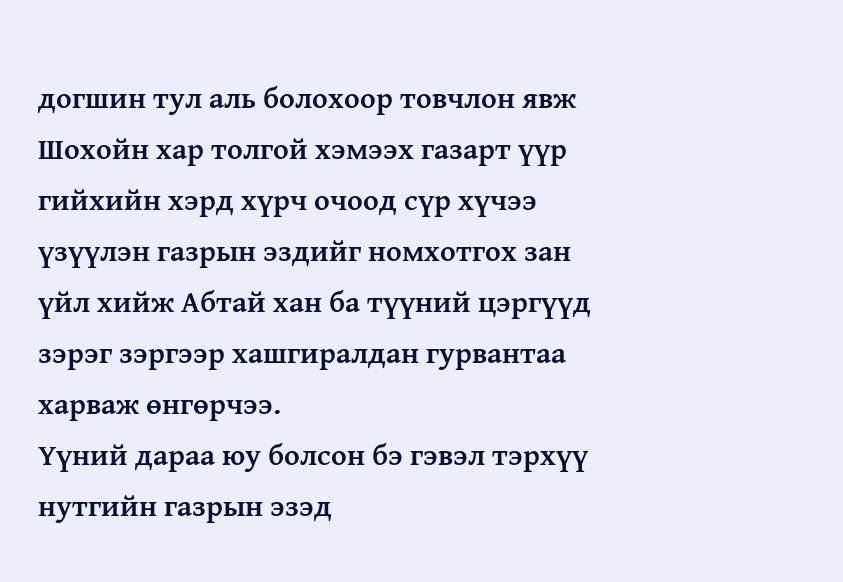догшин тул аль болохоор товчлон явж Шохойн хар толгой хэмээх газарт үүр гийхийн хэрд хүрч очоод сүр хүчээ үзүүлэн газрын эздийг номхотгох зан үйл хийж Абтай хан ба түүний цэргүүд зэрэг зэргээр хашгиралдан гурвантаа харваж өнгөрчээ.
Үүний дараа юу болсон бэ гэвэл тэрхүү нутгийн газрын эзэд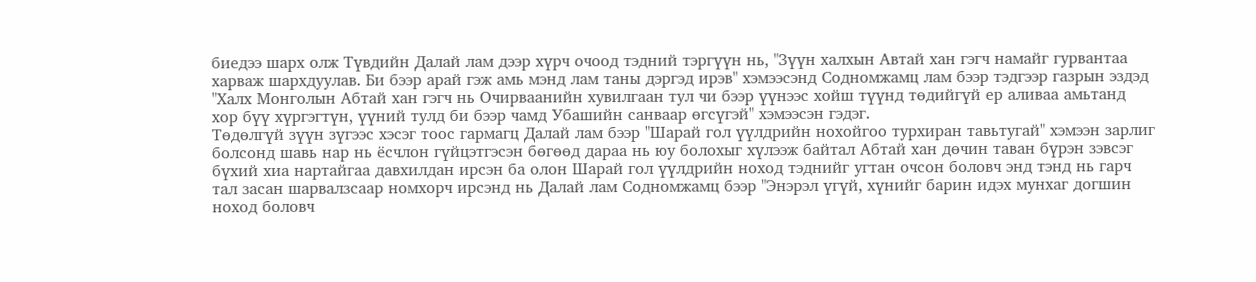биедээ шарх олж Түвдийн Далай лам дээр хүрч очоод тэдний тэргүүн нь, "Зүүн халхын Автай хан гэгч намайг гурвантаа харваж шархдуулав. Би бээр арай гэж амь мэнд лам таны дэргэд ирэв" хэмээсэнд Содномжамц лам бээр тэдгээр газрын эздэд "Халх Монголын Абтай хан гэгч нь Очирваанийн хувилгаан тул чи бээр үүнээс хойш түүнд төдийгүй ер аливаа амьтанд хор бүү хүргэгтүн, үүний тулд би бээр чамд Убашийн санваар өгсүгэй" хэмээсэн гэдэг.
Төдөлгүй зүүн зүгээс хэсэг тоос гармагц Далай лам бээр "Шарай гол үүлдрийн нохойгоо турхиран тавьтугай" хэмээн зарлиг болсонд шавь нар нь ёсчлон гүйцэтгэсэн бөгөөд дараа нь юу болохыг хүлээж байтал Абтай хан дөчин таван бүрэн зэвсэг бүхий хиа нартайгаа давхилдан ирсэн ба олон Шарай гол үүлдрийн ноход тэднийг угтан очсон боловч энд тэнд нь гарч тал засан шарвалзсаар номхорч ирсэнд нь Далай лам Содномжамц бээр "Энэрэл үгүй, хүнийг барин идэх мунхаг догшин ноход боловч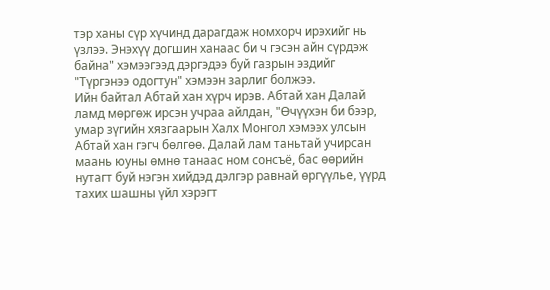тэр ханы сүр хүчинд дарагдаж номхорч ирэхийг нь үзлээ. Энэхүү догшин ханаас би ч гэсэн айн сүрдэж байна" хэмээгээд дэргэдээ буй газрын эздийг "Түргэнээ одогтун" хэмээн зарлиг болжээ.
Ийн байтал Абтай хан хүрч ирэв. Абтай хан Далай ламд мөргөж ирсэн учраа айлдан, "Өчүүхэн би бээр, умар зүгийн хязгаарын Халх Монгол хэмээх улсын Абтай хан гэгч бөлгөө. Далай лам таньтай учирсан маань юуны өмнө танаас ном сонсъё, бас өөрийн нутагт буй нэгэн хийдэд дэлгэр равнай өргүүлье, үүрд тахих шашны үйл хэрэгт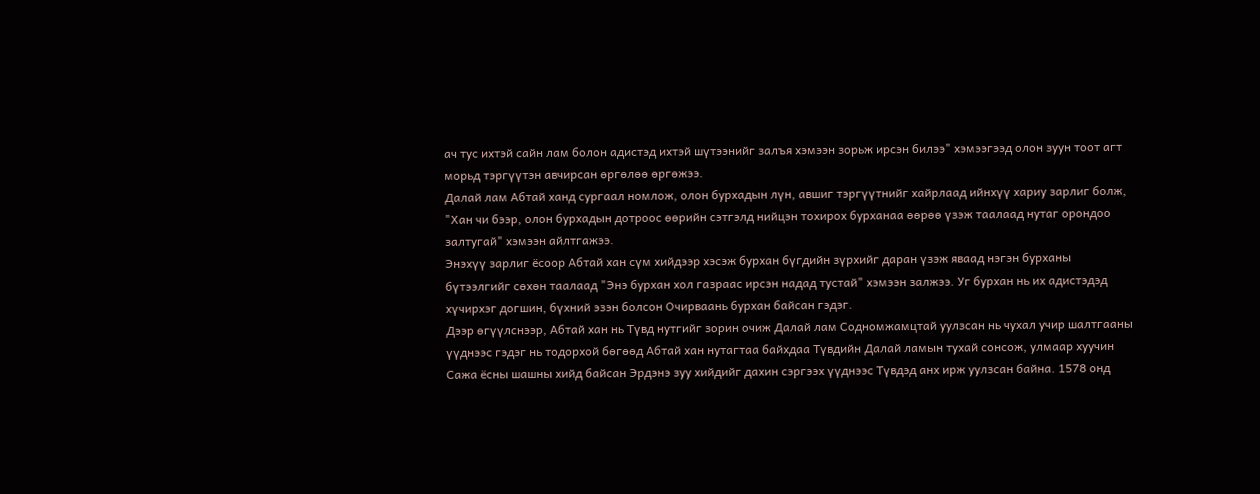ач тус ихтэй сайн лам болон адистэд ихтэй шүтээнийг залъя хэмээн зорьж ирсэн билээ" хэмээгээд олон зуун тоот агт морьд тэргүүтэн авчирсан өргөлөө өргөжээ.
Далай лам Абтай ханд сургаал номлож, олон бурхадын лүн, авшиг тэргүүтнийг хайрлаад ийнхүү хариу зарлиг болж, "Хан чи бээр, олон бурхадын дотроос өөрийн сэтгэлд нийцэн тохирох бурханаа өөрөө үзэж таалаад нутаг орондоо залтугай" хэмээн айлтгажээ.
Энэхүү зарлиг ёсоор Абтай хан сүм хийдээр хэсэж бурхан бүгдийн зүрхийг даран үзэж яваад нэгэн бурханы бүтээлгийг сөхөн таалаад "Энэ бурхан хол газраас ирсэн надад тустай" хэмээн залжээ. Уг бурхан нь их адистэдэд хүчирхэг догшин, бүхний эзэн болсон Очирваань бурхан байсан гэдэг.
Дээр өгүүлснээр, Абтай хан нь Түвд нутгийг зорин очиж Далай лам Содномжамцтай уулзсан нь чухал учир шалтгааны үүднээс гэдэг нь тодорхой бөгөөд Абтай хан нутагтаа байхдаа Түвдийн Далай ламын тухай сонсож, улмаар хуучин Сажа ёсны шашны хийд байсан Эрдэнэ зуу хийдийг дахин сэргээх үүднээс Түвдэд анх ирж уулзсан байна. 1578 онд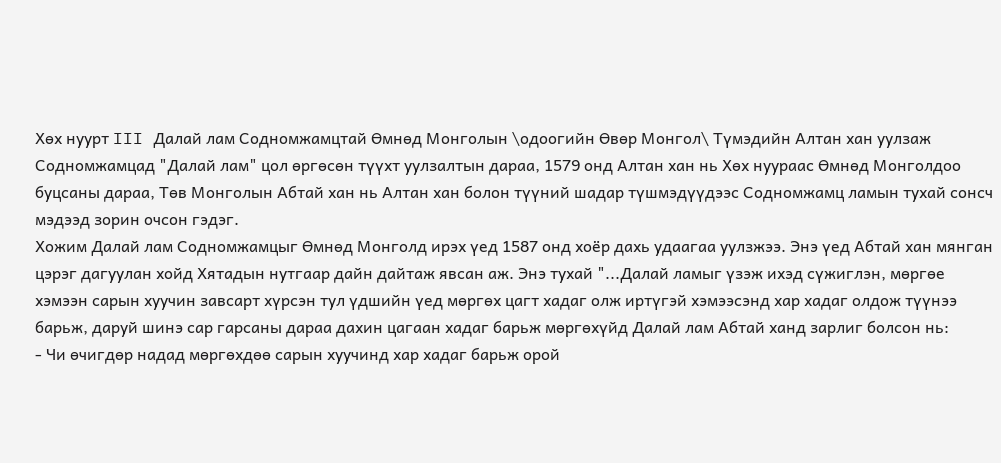Хөх нуурт III Далай лам Содномжамцтай Өмнөд Монголын \одоогийн Өвөр Монгол\ Түмэдийн Алтан хан уулзаж Содномжамцад "Далай лам" цол өргөсөн түүхт уулзалтын дараа, 1579 онд Алтан хан нь Хөх нуураас Өмнөд Монголдоо буцсаны дараа, Төв Монголын Абтай хан нь Алтан хан болон түүний шадар түшмэдүүдээс Содномжамц ламын тухай сонсч мэдээд зорин очсон гэдэг.
Хожим Далай лам Содномжамцыг Өмнөд Монголд ирэх үед 1587 онд хоёр дахь удаагаа уулзжээ. Энэ үед Абтай хан мянган цэрэг дагуулан хойд Хятадын нутгаар дайн дайтаж явсан аж. Энэ тухай "...Далай ламыг үзэж ихэд сүжиглэн, мөргөе хэмээн сарын хуучин завсарт хүрсэн тул үдшийн үед мөргөх цагт хадаг олж иртүгэй хэмээсэнд хар хадаг олдож түүнээ барьж, даруй шинэ сар гарсаны дараа дахин цагаан хадаг барьж мөргөхүйд Далай лам Абтай ханд зарлиг болсон нь:
- Чи өчигдөр надад мөргөхдөө сарын хуучинд хар хадаг барьж орой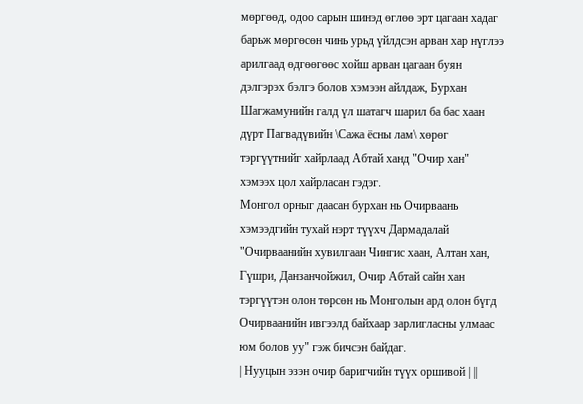мөргөөд, одоо сарын шинэд өглөө эрт цагаан хадаг барьж мөргөсөн чинь урьд үйлдсэн арван хар нүглээ арилгаад өдгөөгөөс хойш арван цагаан буян дэлгэрэх бэлгэ болов хэмээн айлдаж, Бурхан Шагжамунийн галд үл шатагч шарил ба бас хаан дүрт Пагвадүвийн \Сажа ёсны лам\ хөрөг тэргүүтнийг хайрлаад Абтай ханд "Очир хан" хэмээх цол хайрласан гэдэг.
Монгол орныг даасан бурхан нь Очирваань хэмээдгийн тухай нэрт түүхч Дармадалай "Очирваанийн хувилгаан Чингис хаан, Алтан хан, Гүшри, Данзанчойжил, Очир Абтай сайн хан тэргүүтэн олон төрсөн нь Монголын ард олон бүгд Очирваанийн ивгээлд байхаар зарлигласны улмаас юм болов уу" гэж бичсэн байдаг.
| Нууцын эзэн очир баригчийн түүх оршивой | ||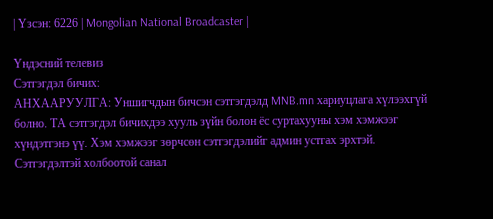| Үзсэн: 6226 | Mongolian National Broadcaster |

Үндэсний телевиз
Сэтгэгдэл бичих:
АНХААРУУЛГА: Уншигчдын бичсэн сэтгэгдэлд MNB.mn хариуцлага хүлээхгүй болно. ТА сэтгэгдэл бичихдээ хууль зүйн болон ёс суртахууны хэм хэмжээг хүндэтгэнэ үү. Хэм хэмжээг зөрчсөн сэтгэгдэлийг админ устгах эрхтэй. Сэтгэгдэлтэй холбоотой санал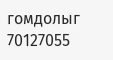гомдолыг 70127055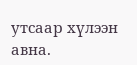утсаар хүлээн авна.